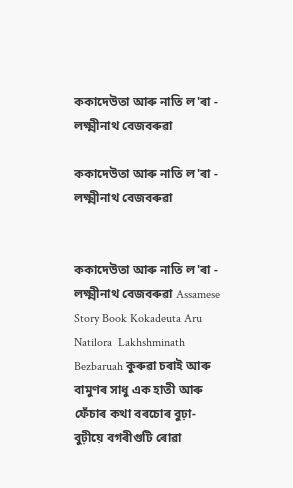ককাদেউতা আৰু নাতি ল'ৰা - লক্ষ্মীনাথ বেজবৰুৱা

ককাদেউতা আৰু নাতি ল'ৰা - লক্ষ্মীনাথ বেজবৰুৱা


ককাদেউতা আৰু নাতি ল'ৰা - লক্ষ্মীনাথ বেজবৰুৱা Assamese Story Book Kokadeuta Aru Natilora  Lakhshminath Bezbaruah কুৰুৱা চৰাই আৰু বামুণৰ সাধু এক হাতী আৰু ফেঁচাৰ কথা বৰচোৰ বুঢ়া-বুঢ়ীয়ে বগৰীগুটি ৰোৱা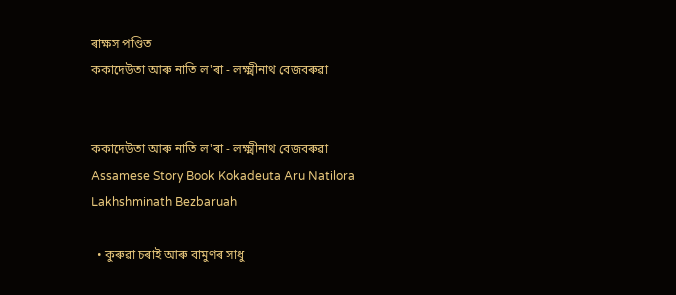ৰাক্ষস পণ্ডিত
ককাদেউতা আৰু নাতি ল'ৰা - লক্ষ্মীনাথ বেজবৰুৱা


ককাদেউতা আৰু নাতি ল'ৰা - লক্ষ্মীনাথ বেজবৰুৱা Assamese Story Book Kokadeuta Aru Natilora  Lakhshminath Bezbaruah

  • কুৰুৱা চৰাই আৰু বামুণৰ সাধু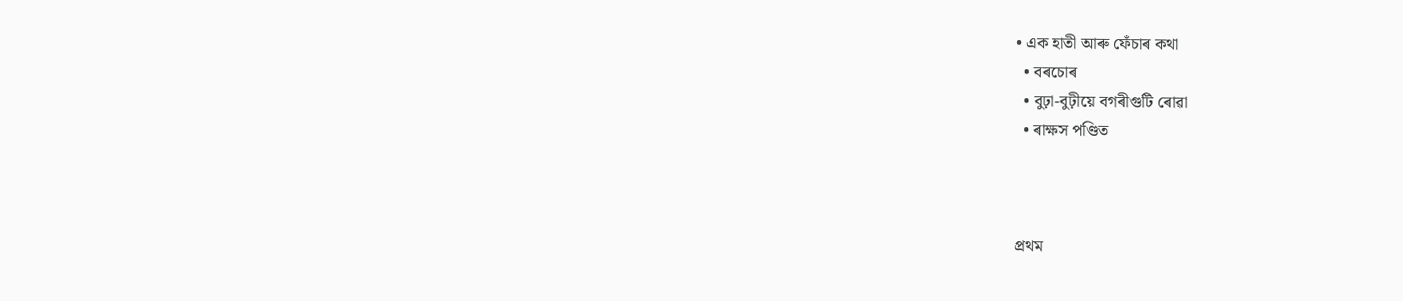• এক হাতী আৰু ফেঁচাৰ কথা
  • বৰচোৰ
  • বুঢ়া-বুঢ়ীয়ে বগৰীগুটি ৰোৱা
  • ৰাক্ষস পণ্ডিত



প্ৰথম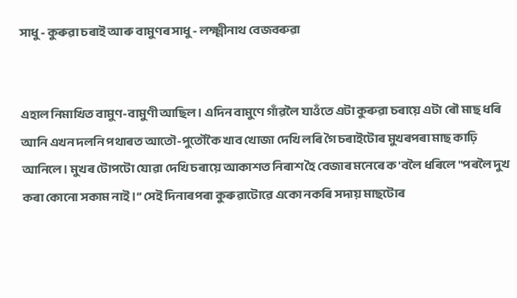সাধু - কুৰুৱা চৰাই আৰু বামুণৰ সাধু - লক্ষ্মীনাথ বেজবৰুৱা


এহাল নিমাখিত বামুণ-বামুণী আছিল। এদিন বামুণে গাঁৱলৈ যাওঁতে এটা কুৰুৱা চৰায়ে এটা ৰৌ মাছ ধৰি আনি এখন দলনি পথাৰত আতৌ-পুতৌকৈ খাব খোজা দেখি লৰি গৈ চৰাইটোৰ মুখৰপৰা মাছ কাঢ়ি আনিলে। মুখৰ টোপটো যোৱা দেখি চৰায়ে আকাশত নিৰাশ হৈ বেজাৰ মনেৰে ক'বলৈ ধৰিলে "পৰলৈ দুখ কৰা কোনো সকাম নাই।” সেই দিনাৰপৰা কুৰুৱাটোৱে একো নকৰি সদায় মাছটোৰ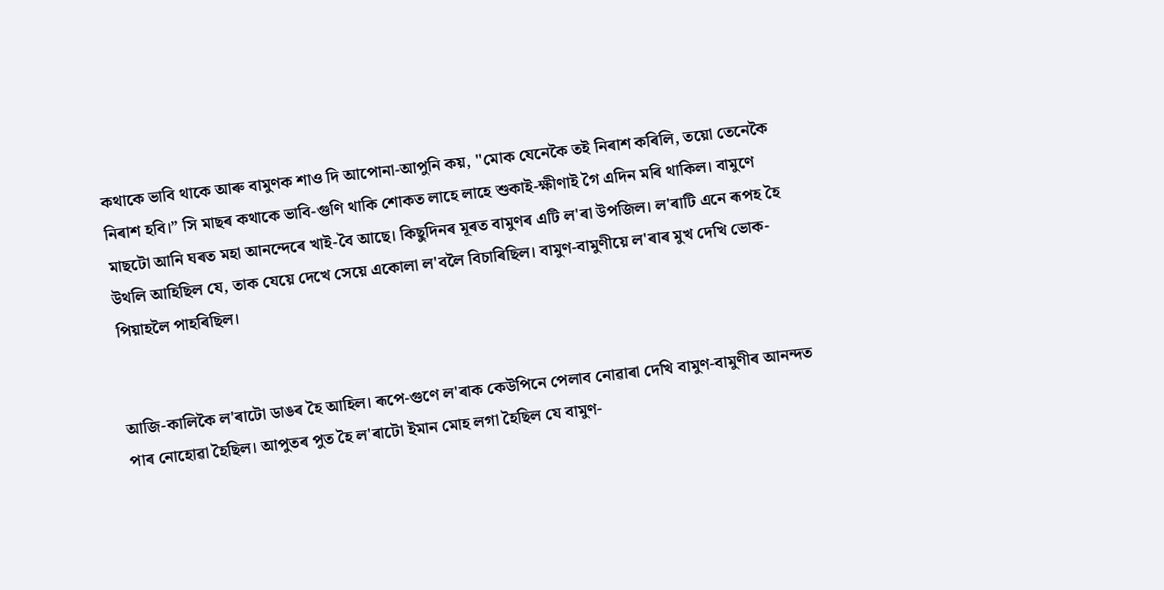কথাকে ভাবি থাকে আৰু বামুণক শাও দি আপোনা-আপুনি কয়, "মোক যেনেকৈ তই নিৰাশ কৰিলি, তয়ো তেনেকৈ নিৰাশ হবি।” সি মাছৰ কথাকে ভাবি-গুণি থাকি শোকত লাহে লাহে শুকাই-ক্ষীণাই গৈ এদিন মৰি থাকিল। বামুণে মাছটো আনি ঘৰত মহা আনন্দেৰে খাই-বৈ আছে। কিছুদিনৰ মূৰত বামুণৰ এটি ল'ৰা উপজিল। ল'ৰাটি এনে ৰূপহ হৈ উথলি আহিছিল যে, তাক যেয়ে দেখে সেয়ে একোলা ল'বলৈ বিচাৰিছিল। বামুণ-বামুণীয়ে ল'ৰাৰ মুখ দেখি ভোক-পিয়াহলৈ পাহৰিছিল।


আজি-কালিকৈ ল'ৰাটো ডাঙৰ হৈ আহিল। ৰূপে-গুণে ল'ৰাক কেউপিনে পেলাব নোৱাৰা দেখি বামুণ-বামুণীৰ আনন্দত পাৰ নোহোৱা হৈছিল। আপুতৰ পুত হৈ ল'ৰাটো ইমান মোহ লগা হৈছিল যে বামুণ-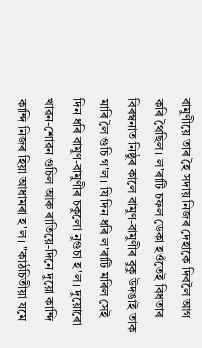বামুণীয়ে তাৰ হৈ সদায় নিজৰ দেহাকে দিবলৈ আগ কৰি থৈছিল। ল'ৰাটি চফল ডেকা হওঁতেই বিধতাৰ বিৰম্বনাত নিষ্ঠুৰ কালে বামুণ-বামুণীৰ বুকু উদঙাই তাক মাৰি লৈ গুচি গ'ল। যি দিন ধৰি ল'ৰাটি মৰিল সেই দিন ধৰি বামুণ-বামুণীৰ চকুলো নুগুচা হ'ল। দুয়োৰো খাৱন-শোৱন গুচিল আৰু ৰাতিয়ে-দিনে দুয়ো কান্দি কান্দি নিজৰ হিয়া আধামৰা হ'ল। "কাঠচিতীয়া যমে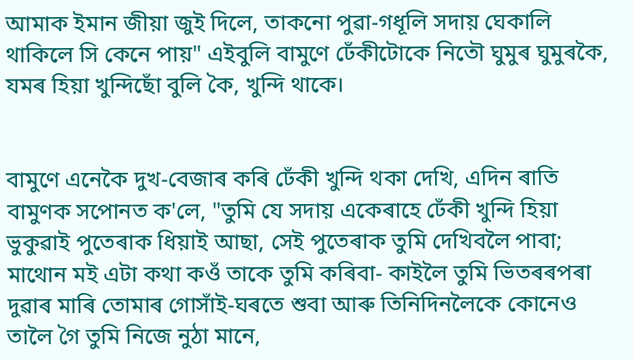আমাক ইমান জীয়া জুই দিলে, তাকনো পুৱা-গধূলি সদায় ঘেকালি থাকিলে সি কেনে পায়" এইবুলি বামুণে ঢেঁকীটোকে নিতৌ ঘুমুৰ ঘুমুৰকৈ, যমৰ হিয়া খুন্দিছোঁ বুলি কৈ, খুন্দি থাকে।


বামুণে এনেকৈ দুখ-বেজাৰ কৰি ঢেঁকী খুন্দি থকা দেখি, এদিন ৰাতি বামুণক সপোনত ক'লে, "তুমি যে সদায় একেৰাহে ঢেঁকী খুন্দি হিয়া ভুকুৱাই পুতেৰাক ধিয়াই আছা, সেই পুতেৰাক তুমি দেখিবলৈ পাবা; মাথোন মই এটা কথা কওঁ তাকে তুমি কৰিবা- কাইলৈ তুমি ভিতৰৰপৰা দুৱাৰ মাৰি তোমাৰ গোসাঁই-ঘৰতে শুবা আৰু তিনিদিনলৈকে কোনেও তালৈ গৈ তুমি নিজে নুঠা মানে,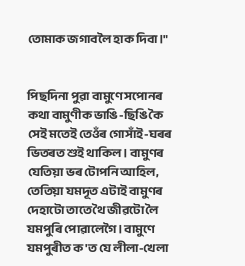তোমাক জগাবলৈ হাক দিবা।"


পিছদিনা পুৱা বামুণে সপোনৰ কথা বামুণীক ভাঙি-ছিঙি কৈ সেই মতেই তেওঁৰ গোসাঁই-ঘৰৰ ভিতৰত শুই থাকিল। বামুণৰ যেতিয়া ভৰ টোপনি আহিল, তেতিয়া যমদূত এটাই বামুণৰ দেহাটো তাতে থৈ জীৱটো লৈ যমপুৰি পোৱালেগৈ। বামুণে যমপুৰীত ক'ত যে লীলা-খেলা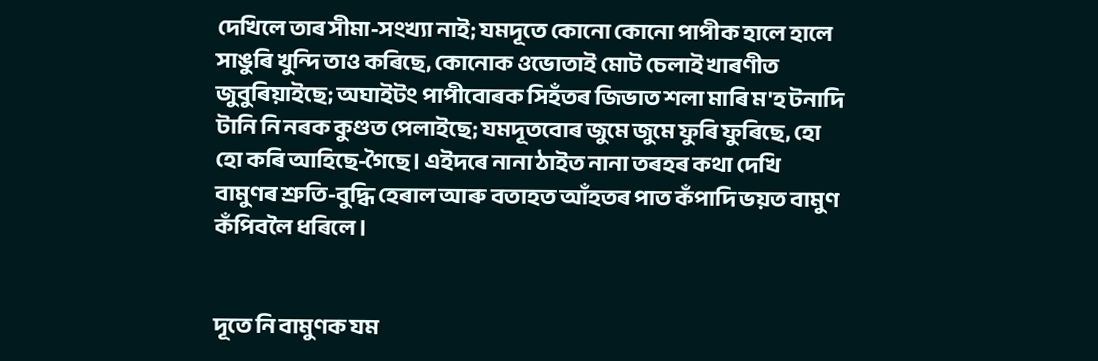দেখিলে তাৰ সীমা-সংখ্যা নাই; যমদূতে কোনো কোনো পাপীক হালে হালে সাঙুৰি খুন্দি তাও কৰিছে, কোনোক ওভোতাই মোট চেলাই খাৰণীত জুবুৰিয়াইছে; অঘাইটং পাপীবোৰক সিহঁতৰ জিভাত শলা মাৰি ম'হ টনাদি টানি নি নৰক কুণ্ডত পেলাইছে; যমদূতবোৰ জুমে জুমে ফুৰি ফুৰিছে, হো হো কৰি আহিছে-গৈছে। এইদৰে নানা ঠাইত নানা তৰহৰ কথা দেখি বামুণৰ শ্রুতি-বুদ্ধি হেৰাল আৰু বতাহত আঁহতৰ পাত কঁপাদি ভয়ত বামুণ কঁপিবলৈ ধৰিলে।


দূতে নি বামুণক যম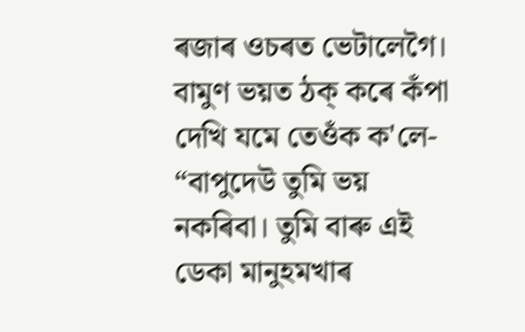ৰজাৰ ওচৰত ভেটালেগৈ। বামুণ ভয়ত ঠক্ কৰে কঁপা দেখি যমে তেওঁক ক'লে- “বাপুদেউ তুমি ভয় নকৰিবা। তুমি বাৰু এই ডেকা মানুহমখাৰ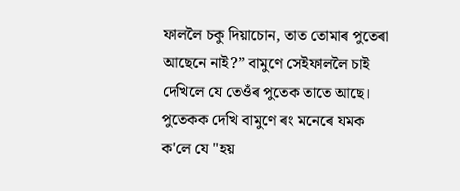ফাললৈ চকু দিয়াচোন, তাত তোমাৰ পুতেৰা আছেনে নাই?” বামুণে সেইফাললৈ চাই দেখিলে যে তেওঁৰ পুতেক তাতে আছে। পুতেকক দেখি বামুণে ৰং মনেৰে যমক ক'লে যে "হয়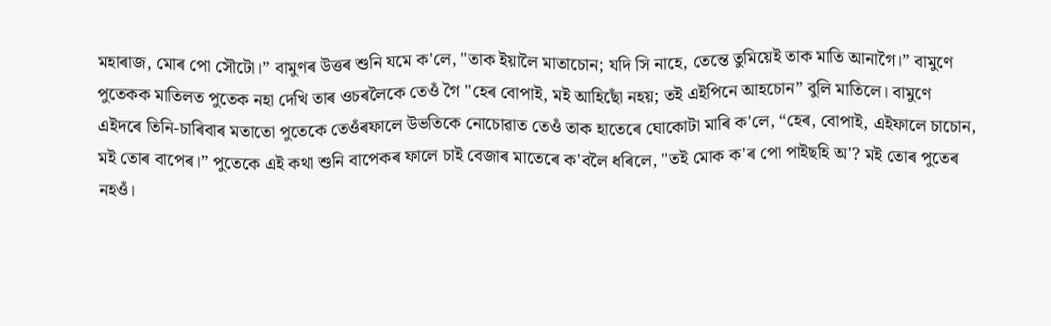মহাৰাজ, মোৰ পো সৌটো।” বামুণৰ উত্তৰ শুনি যমে ক'লে, "তাক ইয়ালৈ মাতাচোন; যদি সি নাহে, তেন্তে তুমিয়েই তাক মাতি আনাগৈ।” বামুণে পুতেকক মাতিলত পুতেক নহা দেখি তাৰ ওচৰলৈকে তেওঁ গৈ "হেৰ বোপাই, মই আহিছোঁ নহয়; তই এইপিনে আহচোন” বুলি মাতিলে। বামুণে এইদৰে তিনি-চাৰিবাৰ মতাতো পুতেকে তেওঁৰফালে উভতিকে নোচোৱাত তেওঁ তাক হাতেৰে ঘোকোটা মাৰি ক'লে, “হেৰ, বোপাই, এইফালে চাচোন, মই তোৰ বাপেৰ।” পুতেকে এই কথা শুনি বাপেকৰ ফালে চাই বেজাৰ মাতেৰে ক'বলৈ ধৰিলে, "তই মোক ক'ৰ পো পাইছহি অ'? মই তোৰ পুতেৰ নহওঁ।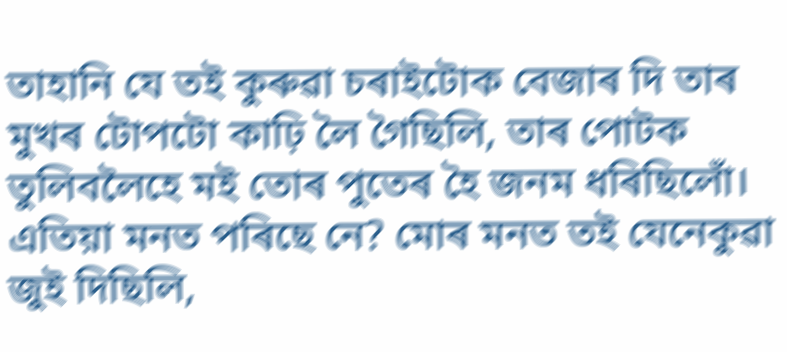তাহানি যে তই কুৰুৱা চৰাইটোক বেজাৰ দি তাৰ মুখৰ টোপটো কাঢ়ি লৈ গৈছিলি, তাৰ পোটক তুলিবলৈহে মই তোৰ পুতেৰ হৈ জনম ধৰিছিলোঁ। এতিয়া মনত পৰিছে নে? মোৰ মনত তই যেনেকুৱা জুই দিছিলি,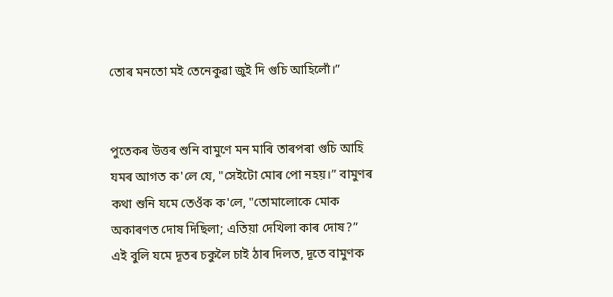তোৰ মনতো মই তেনেকুৱা জুই দি গুচি আহিলোঁ।”


পুতেকৰ উত্তৰ শুনি বামুণে মন মাৰি তাৰপৰা গুচি আহি যমৰ আগত ক'লে যে, "সেইটো মোৰ পো নহয়।” বামুণৰ কথা শুনি যমে তেওঁক ক'লে, "তোমালোকে মোক অকাৰণত দোষ দিছিলা; এতিয়া দেখিলা কাৰ দোষ?” এই বুলি যমে দূতৰ চকুলৈ চাই ঠাৰ দিলত, দূতে বামুণক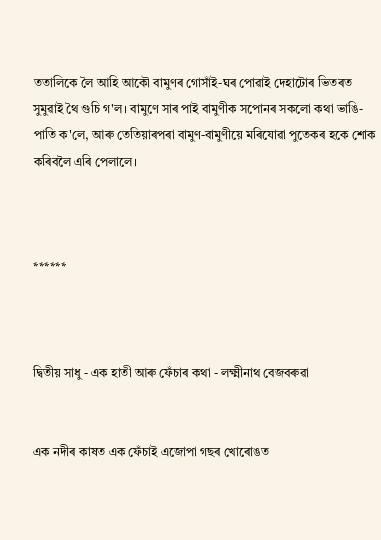ততালিকে লৈ আহি আকৌ বামুণৰ গোসাঁই-ঘৰ পোৱাই দেহাটোৰ ভিতৰত সুমুৱাই থৈ গুচি গ'ল। বামুণে সাৰ পাই বামুণীক সপোনৰ সকলো কথা ভাঙি-পাতি ক'লে, আৰু তেতিয়াৰপৰা বামুণ-বামুণীয়ে মৰিযোৱা পুতেকৰ হকে শোক কৰিবলৈ এৰি পেলালে।



******



দ্বিতীয় সাধু - এক হাতী আৰু ফেঁচাৰ কথা - লক্ষ্মীনাথ বেজবৰুৱা


এক নদীৰ কাষত এক ফেঁচাই এজোপা গছৰ খোৰোঙত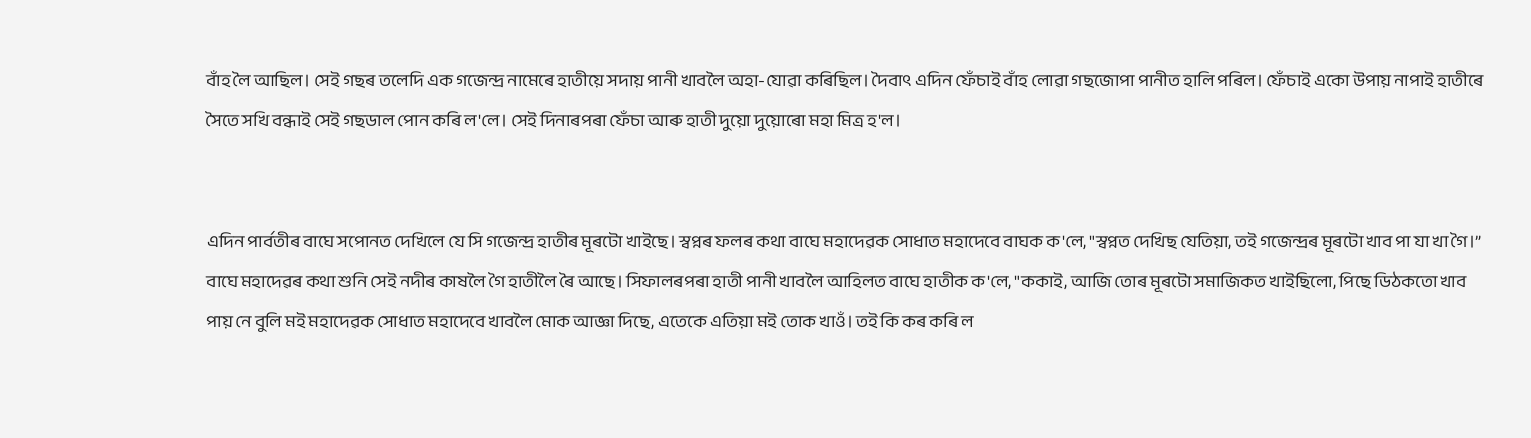বাঁহ লৈ আছিল। সেই গছৰ তলেদি এক গজেন্দ্ৰ নামেৰে হাতীয়ে সদায় পানী খাবলৈ অহা-যোৱা কৰিছিল। দৈবাৎ এদিন ফেঁচাই বাঁহ লোৱা গছজোপা পানীত হালি পৰিল। ফেঁচাই একো উপায় নাপাই হাতীৰে সৈতে সখি বন্ধাই সেই গছডাল পোন কৰি ল'লে। সেই দিনাৰপৰা ফেঁচা আৰু হাতী দুয়ো দুয়োৰো মহা মিত্র হ'ল।


এদিন পার্বতীৰ বাঘে সপোনত দেখিলে যে সি গজেন্দ্র হাতীৰ মূৰটো খাইছে। স্বপ্নৰ ফলৰ কথা বাঘে মহাদেৱক সোধাত মহাদেবে বাঘক ক'লে, "স্বপ্নত দেখিছ যেতিয়া, তই গজেন্দ্ৰৰ মূৰটো খাব পা যা খা গৈ।” বাঘে মহাদেৱৰ কথা শুনি সেই নদীৰ কাষলৈ গৈ হাতীলৈ ৰৈ আছে। সিফালৰপৰা হাতী পানী খাবলৈ আহিলত বাঘে হাতীক ক'লে, "ককাই, আজি তোৰ মূৰটো সমাজিকত খাইছিলো, পিছে ডিঠকতো খাব পায় নে বুলি মই মহাদেৱক সোধাত মহাদেবে খাবলৈ মোক আজ্ঞা দিছে, এতেকে এতিয়া মই তোক খাওঁ। তই কি কৰ কৰি ল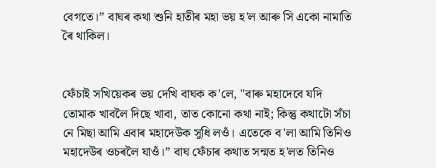বেগতে।” বাঘৰ কথা শুনি হাতীৰ মহা ভয় হ'ল আৰু সি একো নামাতি ৰৈ থাকিল।


ফেঁচাই সখিয়েকৰ ভয় দেখি বাঘক ক'লে, "বাৰু মহাদেবে যদি তোমাক খাবলৈ দিছে খাবা, তাত কোনো কথা নাই; কিন্তু কথাটো সঁচা নে মিছা আমি এবাৰ মহাদেউক সুধি লওঁ। এতেকে ব'লা আমি তিনিও মহাদেউৰ ওচৰলৈ যাওঁ।” বাঘ ফেঁচাৰ কথাত সন্মত হ'লত তিনিও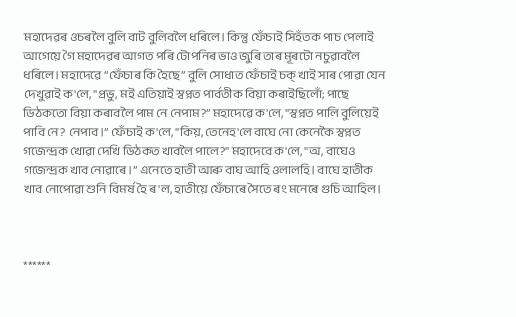মহাদেৱৰ ওচৰলৈ বুলি বাট বুলিবলৈ ধৰিলে। কিন্তু ফেঁচাই সিহঁতক পাচ পেলাই আগেয়ে গৈ মহাদেৱৰ আগত পৰি টোপনিৰ ভাও জুৰি তাৰ মূৰটো নচুৱাবলৈ ধৰিলে। মহাদেৱে “ফেঁচাৰ কি হৈছে” বুলি সোধাত ফেঁচাই চক্ খাই সাৰ পোৱা যেন দেখুৱাই ক'লে, "প্রভু, মই এতিয়াই স্বপ্নত পার্বতীক বিয়া কৰাইছিলোঁ; পাছে ডিঠকতো বিয়া কৰাবলৈ পাম নে নেপাম?” মহাদেৱে ক'লে, "স্বপ্নত পালি বুলিয়েই পাবি নে? নেপাব।” ফেঁচাই ক'লে, "কিয়, তেনেহ'লে বাঘে নো কেনেকৈ স্বপ্নত গজেন্দ্ৰক খোৱা দেখি ডিঠকত খাবলৈ পালে?" মহাদেবে ক'লে, "অ, বাঘেও গজেন্দ্রক খাব নোৱাৰে।” এনেতে হাতী আৰু বাঘ আহি ওলালহি। বাঘে হাতীক খাব নোপোৱা শুনি বিমর্ষ হৈ ৰ'ল, হাতীয়ে ফেঁচাৰে সৈতে ৰং মনেৰে গুচি আহিল।



******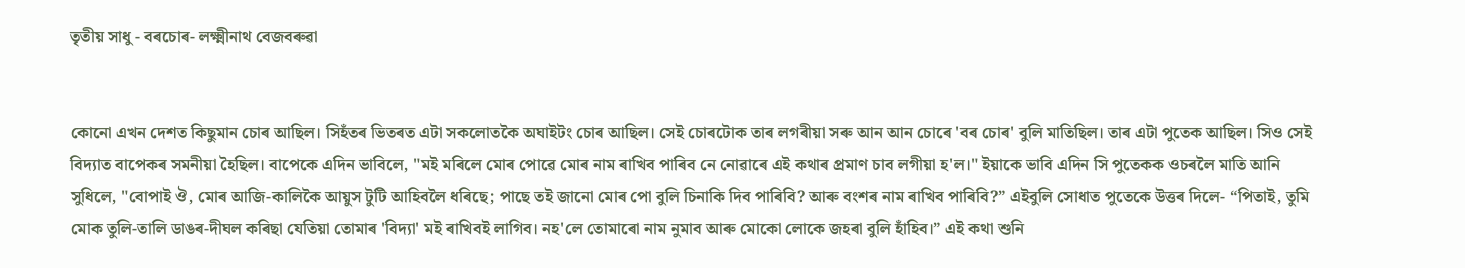তৃতীয় সাধু - বৰচোৰ- লক্ষ্মীনাথ বেজবৰুৱা


কোনো এখন দেশত কিছুমান চোৰ আছিল। সিহঁতৰ ভিতৰত এটা সকলোতকৈ অঘাইটং চোৰ আছিল। সেই চোৰটোক তাৰ লগৰীয়া সৰু আন আন চোৰে 'বৰ চোৰ' বুলি মাতিছিল। তাৰ এটা পুতেক আছিল। সিও সেই বিদ্যাত বাপেকৰ সমনীয়া হৈছিল। বাপেকে এদিন ভাবিলে, "মই মৰিলে মোৰ পোৱে মোৰ নাম ৰাখিব পাৰিব নে নোৱাৰে এই কথাৰ প্ৰমাণ চাব লগীয়া হ'ল।" ইয়াকে ভাবি এদিন সি পুতেকক ওচৰলৈ মাতি আনি সুধিলে, "বোপাই ঔ, মোৰ আজি-কালিকৈ আয়ুস টুটি আহিবলৈ ধৰিছে; পাছে তই জানো মোৰ পো বুলি চিনাকি দিব পাৰিবি? আৰু বংশৰ নাম ৰাখিব পাৰিবি?” এইবুলি সোধাত পুতেকে উত্তৰ দিলে- “পিতাই, তুমি মোক তুলি-তালি ডাঙৰ-দীঘল কৰিছা যেতিয়া তোমাৰ 'বিদ্যা' মই ৰাখিবই লাগিব। নহ'লে তোমাৰো নাম নুমাব আৰু মোকো লোকে জহৰা বুলি হাঁহিব।” এই কথা শুনি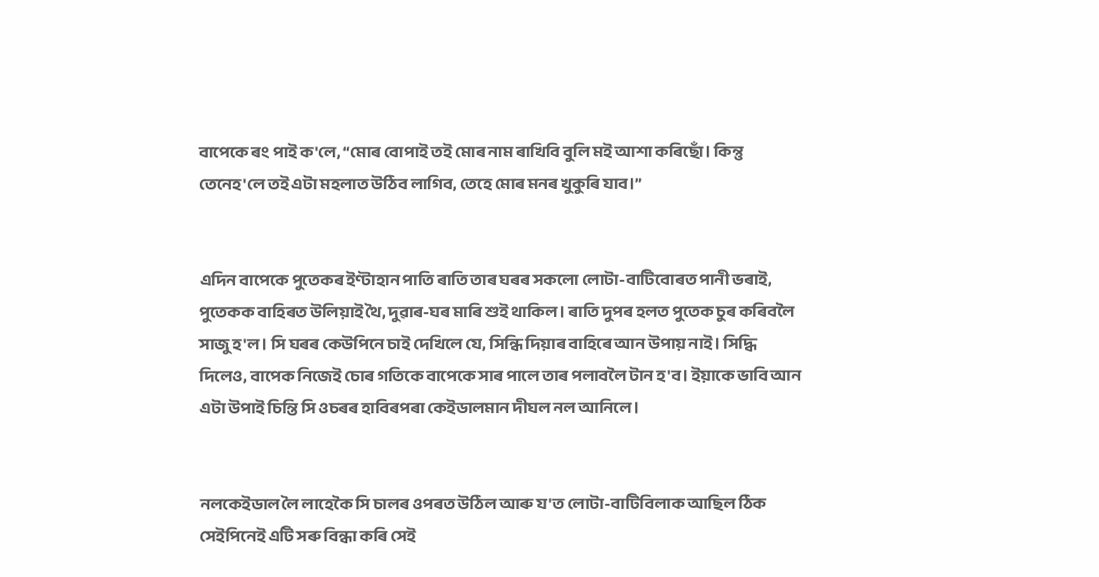বাপেকে ৰং পাই ক'লে, “মোৰ বোপাই তই মোৰ নাম ৰাখিবি বুলি মই আশা কৰিছোঁ। কিন্তু তেনেহ'লে তই এটা মহলাত উঠিব লাগিব, তেহে মোৰ মনৰ খুকুৰি যাব।”


এদিন বাপেকে পুতেকৰ ইণ্টাহান পাতি ৰাতি তাৰ ঘৰৰ সকলো লোটা-বাটিবোৰত পানী ভৰাই, পুতেকক বাহিৰত উলিয়াই থৈ, দুৱাৰ-ঘৰ মাৰি শুই থাকিল। ৰাতি দুপৰ হলত পুতেক চুৰ কৰিবলৈ সাজু হ'ল। সি ঘৰৰ কেউপিনে চাই দেখিলে যে, সিন্ধি দিয়াৰ বাহিৰে আন উপায় নাই। সিদ্ধি দিলেও, বাপেক নিজেই চোৰ গতিকে বাপেকে সাৰ পালে তাৰ পলাবলৈ টান হ'ব। ইয়াকে ভাবি আন এটা উপাই চিন্তি সি ওচৰৰ হাবিৰপৰা কেইডালমান দীঘল নল আনিলে।


নলকেইডাল লৈ লাহেকৈ সি চালৰ ওপৰত উঠিল আৰু য'ত লোটা-বাটিবিলাক আছিল ঠিক সেইপিনেই এটি সৰু বিন্ধা কৰি সেই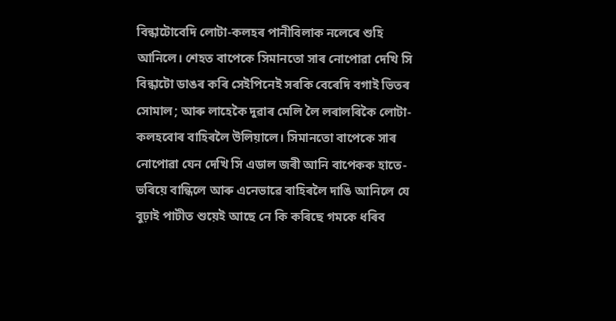বিন্ধাটোবেদি লোটা-কলহৰ পানীবিলাক নলেৰে শুহি আনিলে। শেহত বাপেকে সিমানতো সাৰ নোপোৱা দেখি সি বিন্ধাটো ডাঙৰ কৰি সেইপিনেই সৰকি বেৰেদি বগাই ভিতৰ সোমাল; আৰু লাহেকৈ দুৱাৰ মেলি লৈ লৰালৰিকৈ লোটা-কলহবোৰ বাহিৰলৈ উলিয়ালে। সিমানতো বাপেকে সাৰ নোপোৱা যেন দেখি সি এডাল জৰী আনি বাপেকক হাতে-ভৰিয়ে বান্ধিলে আৰু এনেভাৱে বাহিৰলৈ দাঙি আনিলে যে বুঢ়াই পাটীত শুয়েই আছে নে কি কৰিছে গমকে ধৰিব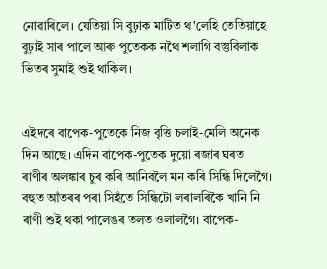নোৱাৰিলে। যেতিয়া সি বুঢ়াক মাটিত থ'লেহি তেতিয়াহে বুঢ়াই সাৰ পালে আৰু পুতেকক নথৈ শলাগি বস্তুবিলাক ভিতৰ সুমাই শুই থাকিল।


এইদৰে বাপেক-পুতেকে নিজ বৃত্তি চলাই-মেলি অনেক দিন আছে। এদিন বাপেক-পুতেক দুয়ো ৰজাৰ ঘৰত ৰাণীৰ অলঙ্কাৰ চুৰ কৰি আনিবলৈ মন কৰি সিন্ধি দিলেগৈ। বহুত আঁতৰৰ পৰা সিহঁতে সিন্ধিটো লৰালৰিকৈ খানি নি ৰাণী শুই থকা পালেঙৰ তলত ওলালগৈ। বাপেক-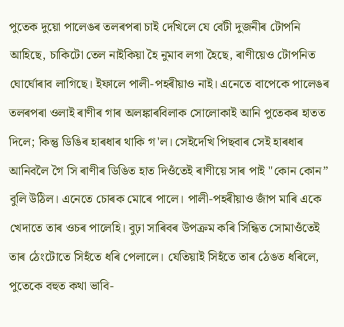পুতেক দুয়ো পালেঙৰ তলৰপৰা চাই দেখিলে যে বেটী দুজনীৰ টোপনি আহিছে, চাকিটো তেল নাইকিয়া হৈ নুমাব লগা হৈছে, ৰাণীয়েও টোপনিত ঘোৰ্ঘোৰাব লাগিছে। ইফালে পালী-পহৰীয়াও নাই। এনেতে বাপেকে পালেঙৰ তলৰপৰা ওলাই ৰাণীৰ গাৰ অলঙ্কাৰবিলাক সোলোকাই আনি পুতেকৰ হাতত দিলে; কিন্তু ডিঙিৰ হাৰধাৰ থাকি গ'ল। সেইদেখি পিছবাৰ সেই হাৰধাৰ আনিবলৈ গৈ সি ৰাণীৰ ডিঙিত হাত দিওঁতেই ৰাণীয়ে সাৰ পাই "কোন কোন” বুলি উঠিল। এনেতে চোৰক মোৰে পালে। পালী-পহৰীয়াও জাঁপ মাৰি একে খেদাতে তাৰ ওচৰ পালেহি। বুঢ়া সাৰিবৰ উপক্ৰম কৰি সিন্ধিত সোমাওঁতেই তাৰ ঠেংটোতে সিহঁতে ধৰি পেলালে। যেতিয়াই সিহঁতে তাৰ ঠেঙত ধৰিলে, পুতেকে বহুত কথা ভাবি-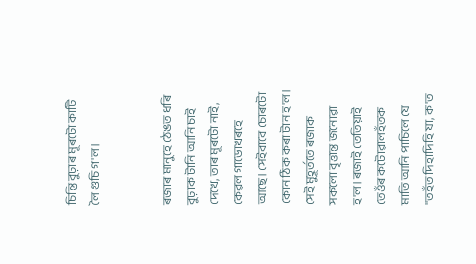চিন্তি বুঢ়াৰ মূৰটো কাটি লৈ গুচি গ'ল।


ৰজাৰ মানুহে ঠেঙত ধৰি বুঢ়াক টানি আনি চাই দেখে, তাৰ মূৰটো নাই, কেৱল গাডোখৰহে আছে। সেইবাবে চোৰটো কোন ঠিক কৰা টান হ'ল। সেই মুহূর্ততে ৰজাক সকলো বৃত্তান্ত জনোৱা হ'ল। ৰজাই তেতিয়াই তেওঁৰ কটোৱালহঁতক মাতি আনি পাচিলে যে "তহঁত দিহাদিহি যা, ক'ত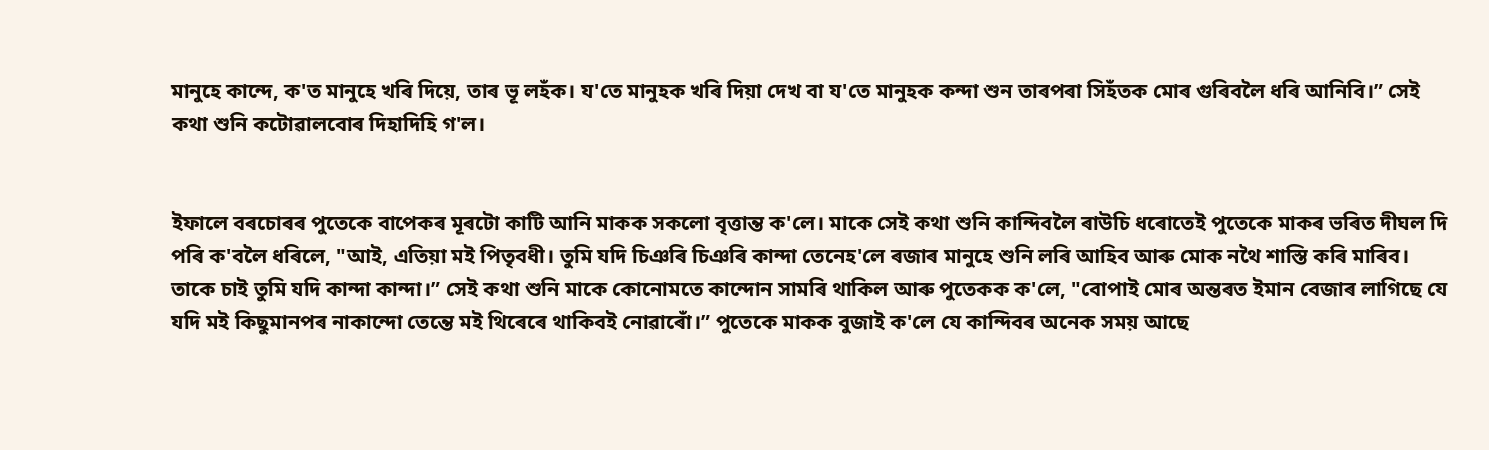মানুহে কান্দে, ক'ত মানুহে খৰি দিয়ে, তাৰ ভূ লহঁক। য'তে মানুহক খৰি দিয়া দেখ বা য'তে মানুহক কন্দা শুন তাৰপৰা সিহঁতক মোৰ গুৰিবলৈ ধৰি আনিবি।” সেই কথা শুনি কটোৱালবোৰ দিহাদিহি গ'ল।


ইফালে বৰচোৰৰ পুতেকে বাপেকৰ মূৰটো কাটি আনি মাকক সকলো বৃত্তান্ত ক'লে। মাকে সেই কথা শুনি কান্দিবলৈ ৰাউচি ধৰোতেই পুতেকে মাকৰ ভৰিত দীঘল দি পৰি ক'বলৈ ধৰিলে, "আই, এতিয়া মই পিতৃবধী। তুমি যদি চিঞৰি চিঞৰি কান্দা তেনেহ'লে ৰজাৰ মানুহে শুনি লৰি আহিব আৰু মোক নথৈ শাস্তি কৰি মাৰিব। তাকে চাই তুমি যদি কান্দা কান্দা।” সেই কথা শুনি মাকে কোনোমতে কান্দোন সামৰি থাকিল আৰু পুতেকক ক'লে, "বোপাই মোৰ অন্তৰত ইমান বেজাৰ লাগিছে যে যদি মই কিছুমানপৰ নাকান্দো তেন্তে মই থিৰেৰে থাকিবই নোৱাৰোঁ।” পুতেকে মাকক বুজাই ক'লে যে কান্দিবৰ অনেক সময় আছে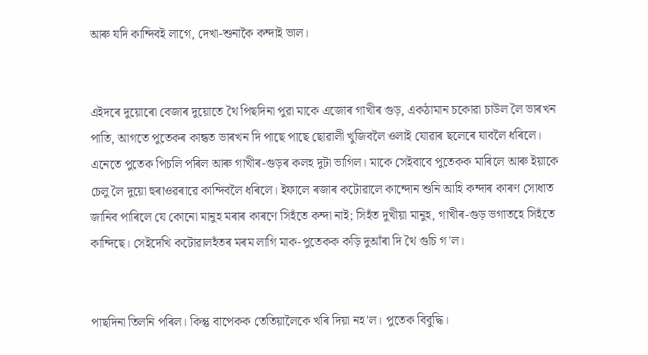আৰু যদি কান্দিবই লাগে, দেখা-শুনাকৈ কন্দাই ভাল।


এইদৰে দুয়োৰো বেজাৰ দুয়োতে থৈ পিছদিনা পুৱা মাকে এজোৰ গাখীৰ গুড়, একঠামান চকোৱা চাউল লৈ ভাৰখন পাতি, আগতে পুতেকৰ কান্ধত ভাৰখন দি পাছে পাছে ছোৱালী খুজিবলৈ ওলাই যোৱাৰ ছলেৰে যাবলৈ ধৰিলে। এনেতে পুতেক পিচলি পৰিল আৰু গাখীৰ-গুড়ৰ কলহ দুটা ভাগিল। মাকে সেইবাবে পুতেকক মাৰিলে আৰু ইয়াকে চেলু লৈ দুয়ো হুৰাওৱৰাৱে কান্দিবলৈ ধৰিলে। ইফালে ৰজাৰ কটোৱালে কান্দোন শুনি আহি কন্দাৰ কাৰণ সোধাত জানিব পাৰিলে যে কোনো মানুহ মৰাৰ কাৰণে সিহঁতে কন্দা নাই; সিহঁত দুখীয়া মানুহ, গাখীৰ-গুড় ভগাতহে সিহঁতে কান্দিছে। সেইদেখি কটোৱালহঁতৰ মৰম লাগি মাক-পুতেকক কড়ি দুআঁৰা দি থৈ গুচি গ'ল।


পাছদিনা তিলনি পৰিল। কিন্তু বাপেকক তেতিয়ালৈকে খৰি দিয়া নহ'ল। পুতেক বিবুদ্ধি।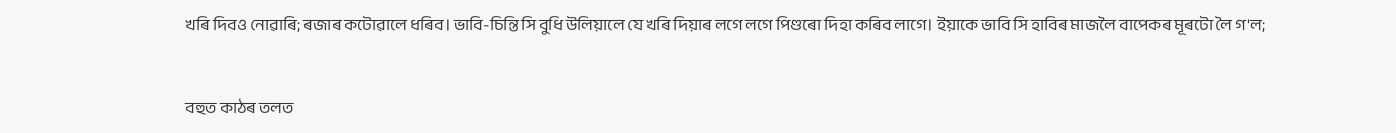খৰি দিবও নোৱাৰি; ৰজাৰ কটোৱালে ধৰিব। ভাবি-চিন্তি সি বুধি উলিয়ালে যে খৰি দিয়াৰ লগে লগে পিণ্ডৰো দিহা কৰিব লাগে। ইয়াকে ভাবি সি হাবিৰ মাজলৈ বাপেকৰ মূৰটো লৈ গ'ল;


বহুত কাঠৰ তলত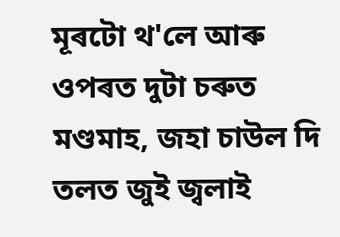মূৰটো থ'লে আৰু ওপৰত দুটা চৰুত মণ্ডমাহ, জহা চাউল দি তলত জুই জ্বলাই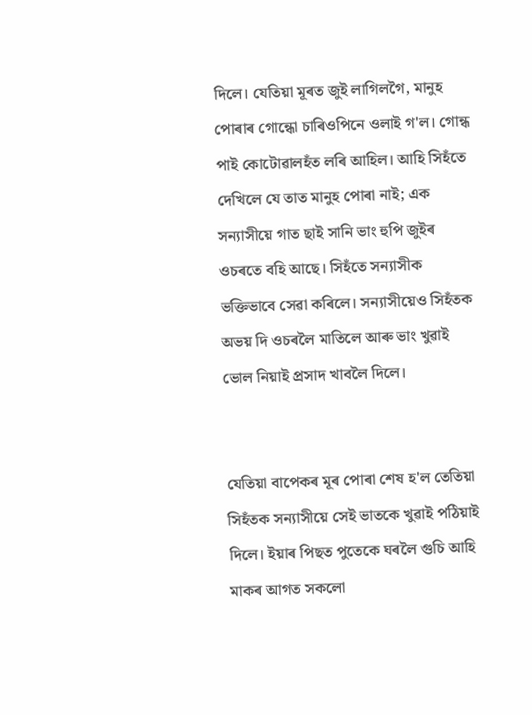দিলে। যেতিয়া মূৰত জুই লাগিলগৈ, মানুহ পোৰাৰ গোন্ধো চাৰিওপিনে ওলাই গ'ল। গোন্ধ পাই কোটোৱালহঁত লৰি আহিল। আহি সিহঁতে দেখিলে যে তাত মানুহ পোৰা নাই; এক সন্যাসীয়ে গাত ছাই সানি ভাং হুপি জুইৰ ওচৰতে বহি আছে। সিহঁতে সন্যাসীক ভক্তিভাবে সেৱা কৰিলে। সন্যাসীয়েও সিহঁতক অভয় দি ওচৰলৈ মাতিলে আৰু ভাং খুৱাই ভোল নিয়াই প্রসাদ খাবলৈ দিলে।


যেতিয়া বাপেকৰ মূৰ পোৰা শেষ হ'ল তেতিয়া সিহঁতক সন্যাসীয়ে সেই ভাতকে খুৱাই পঠিয়াই দিলে। ইয়াৰ পিছত পুতেকে ঘৰলৈ গুচি আহি মাকৰ আগত সকলো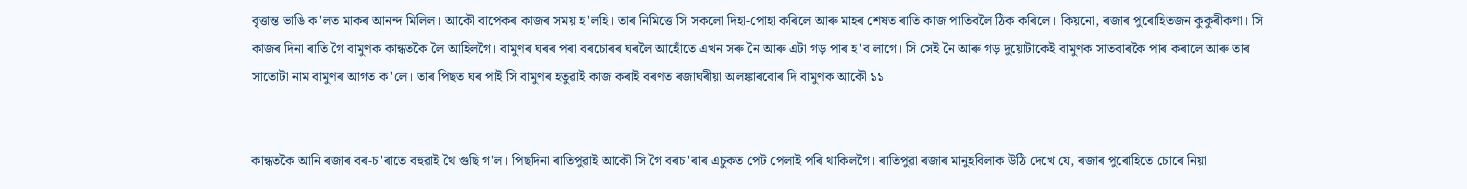বৃত্তান্ত ভাঙি ক'লত মাকৰ আনন্দ মিলিল। আকৌ বাপেকৰ কাজৰ সময় হ'লহি। তাৰ নিমিত্তে সি সকলো দিহা-পোহা কৰিলে আৰু মাহৰ শেষত ৰাতি কাজ পাতিবলৈ ঠিক কৰিলে। কিয়নো, ৰজাৰ পুৰোহিতজন কুকুৰীকণা। সি কাজৰ দিনা ৰাতি গৈ বামুণক কান্ধতকৈ লৈ আহিলগৈ। বামুণৰ ঘৰৰ পৰা বৰচোৰৰ ঘৰলৈ আহোঁতে এখন সৰু নৈ আৰু এটা গড় পাৰ হ'ব লাগে। সি সেই নৈ আৰু গড় দুয়োটাকেই বামুণক সাতবাৰকৈ পাৰ কৰালে আৰু তাৰ সাতোটা নাম বামুণৰ আগত ক'লে। তাৰ পিছত ঘৰ পাই সি বামুণৰ হতুৱাই কাজ কৰাই বৰণত ৰজাঘৰীয়া অলঙ্কাৰবোৰ দি বামুণক আকৌ ১১


কান্ধতকৈ আনি ৰজাৰ বৰ-চ'ৰাতে বহুৱাই থৈ গুছি গ'ল। পিছদিনা ৰাতিপুৱাই আকৌ সি গৈ বৰচ'ৰাৰ এচুকত পেট পেলাই পৰি থাকিলগৈ। ৰাতিপুৱা ৰজাৰ মানুহবিলাক উঠি দেখে যে, ৰজাৰ পুৰোহিতে চোৰে নিয়া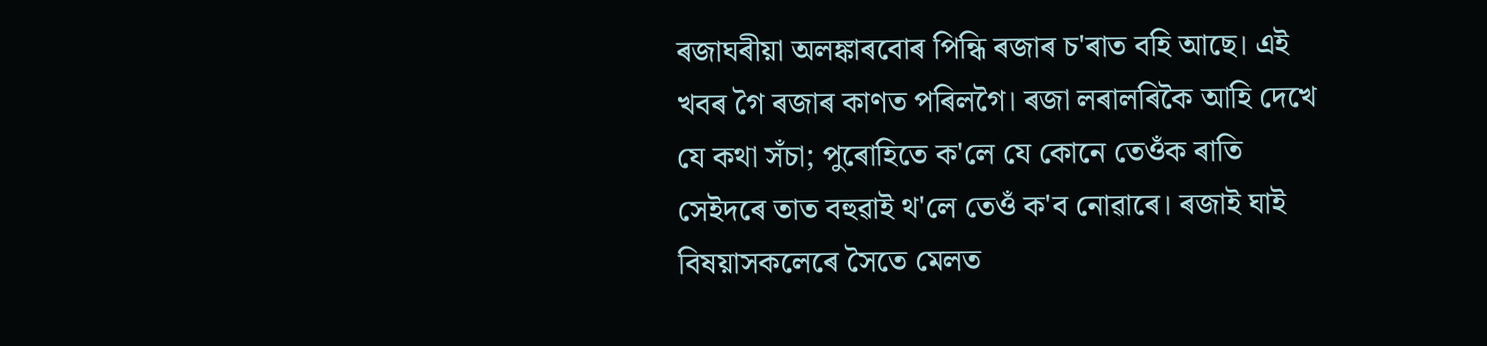ৰজাঘৰীয়া অলঙ্কাৰবোৰ পিন্ধি ৰজাৰ চ'ৰাত বহি আছে। এই খবৰ গৈ ৰজাৰ কাণত পৰিলগৈ। ৰজা লৰালৰিকৈ আহি দেখে যে কথা সঁচা; পুৰোহিতে ক'লে যে কোনে তেওঁক ৰাতি সেইদৰে তাত বহুৱাই থ'লে তেওঁ ক'ব নোৱাৰে। ৰজাই ঘাই বিষয়াসকলেৰে সৈতে মেলত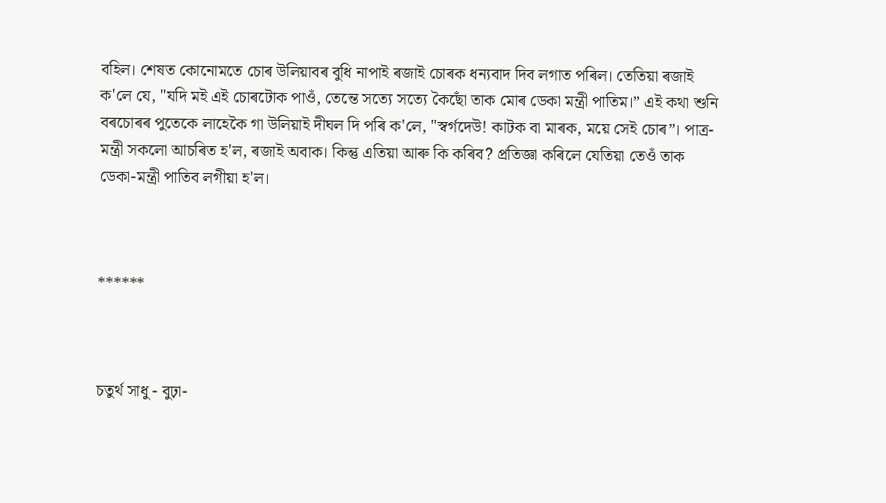বহিল। শেষত কোনোমতে চোৰ উলিয়াবৰ বুধি নাপাই ৰজাই চোৰক ধন্যবাদ দিব লগাত পৰিল। তেতিয়া ৰজাই ক'লে যে, "যদি মই এই চোৰটোক পাওঁ, তেন্তে সত্যে সত্যে কৈছোঁ তাক মোৰ ডেকা মন্ত্রী পাতিম।” এই কথা শুনি বৰচোৰৰ পুতেকে লাহেকৈ গা উলিয়াই দীঘল দি পৰি ক'লে, "স্বৰ্গদেউ! কাটক বা মাৰক, ময়ে সেই চোৰ”। পাত্র-মন্ত্রী সকলো আচৰিত হ'ল, ৰজাই অবাক। কিন্তু এতিয়া আৰু কি কৰিব? প্রতিজ্ঞা কৰিলে যেতিয়া তেওঁ তাক ডেকা-মন্ত্রী পাতিব লগীয়া হ'ল।



******



চতুৰ্থ সাধু - বুঢ়া-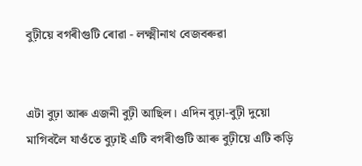বুঢ়ীয়ে বগৰীগুটি ৰোৱা - লক্ষ্মীনাথ বেজবৰুৱা


এটা বুঢ়া আৰু এজনী বুঢ়ী আছিল। এদিন বুঢ়া-বুঢ়ী দুয়ো মাগিবলৈ যাওঁতে বুঢ়াই এটি বগৰীগুটি আৰু বুঢ়ীয়ে এটি কড়ি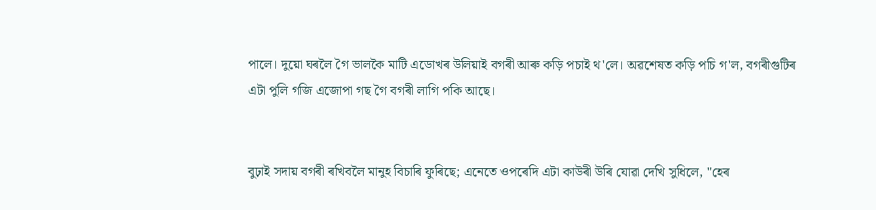পালে। দুয়ো ঘৰলৈ গৈ ভালকৈ মাটি এডোখৰ উলিয়াই বগৰী আৰু কড়ি পচাই থ'লে। অৱশেষত কড়ি পচি গ'ল, বগৰীগুটিৰ এটা পুলি গজি এজোপা গছ গৈ বগৰী লাগি পকি আছে।


বুঢ়াই সদায় বগৰী ৰখিবলৈ মানুহ বিচাৰি ফুৰিছে; এনেতে ওপৰেদি এটা কাউৰী উৰি যোৱা দেখি সুধিলে, "হেৰ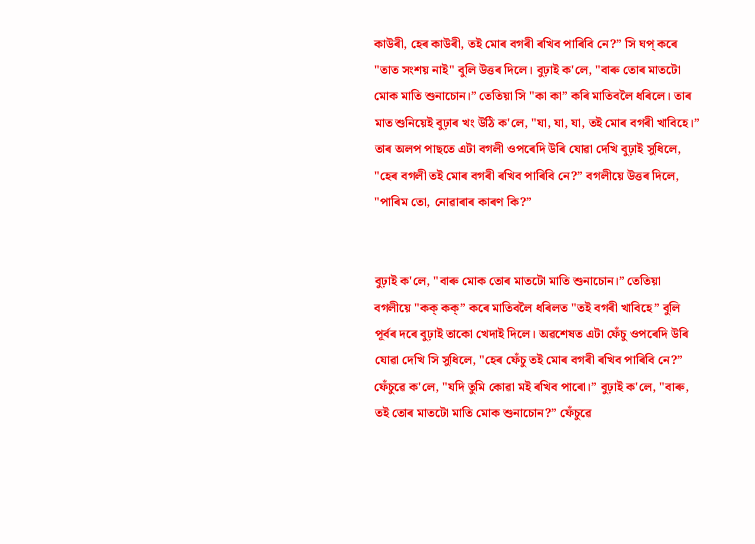কাউৰী, হেৰ কাউৰী, তই মোৰ বগৰী ৰখিব পাৰিবি নে?” সি ঘপ্ কৰে "তাত সংশয় নাই" বুলি উত্তৰ দিলে। বুঢ়াই ক'লে, "বাৰু তোৰ মাতটো মোক মাতি শুনাচোন।” তেতিয়া সি "কা কা” কৰি মাতিবলৈ ধৰিলে। তাৰ মাত শুনিয়েই বুঢ়াৰ খং উঠি ক'লে, "যা, যা, যা, তই মোৰ বগৰী খাবিহে।” তাৰ অলপ পাছতে এটা বগলী ওপৰেদি উৰি যোৱা দেখি বুঢ়াই সুধিলে, "হেৰ বগলী তই মোৰ বগৰী ৰখিব পাৰিবি নে?” বগলীয়ে উত্তৰ দিলে, "পাৰিম তো, নোৱাৰাৰ কাৰণ কি?”


বুঢ়াই ক'লে, "বাৰু মোক তোৰ মাতটো মাতি শুনাচোন।” তেতিয়া বগলীয়ে "কক্ কক্‌” কৰে মাতিবলৈ ধৰিলত "তই বগৰী খাবিহে” বুলি পূৰ্বৰ দৰে বুঢ়াই তাকো খেদাই দিলে। অৱশেষত এটা ফেঁচু ওপৰেদি উৰি যোৱা দেখি সি সুধিলে, "হেৰ ফেঁচু তই মোৰ বগৰী ৰখিব পাৰিবি নে?” ফেঁচুৱে ক'লে, "যদি তুমি কোৱা মই ৰখিব পাৰো।” বুঢ়াই ক'লে, "বাৰু, তই তোৰ মাতটো মাতি মোক শুনাচোন?” ফেঁচুৱে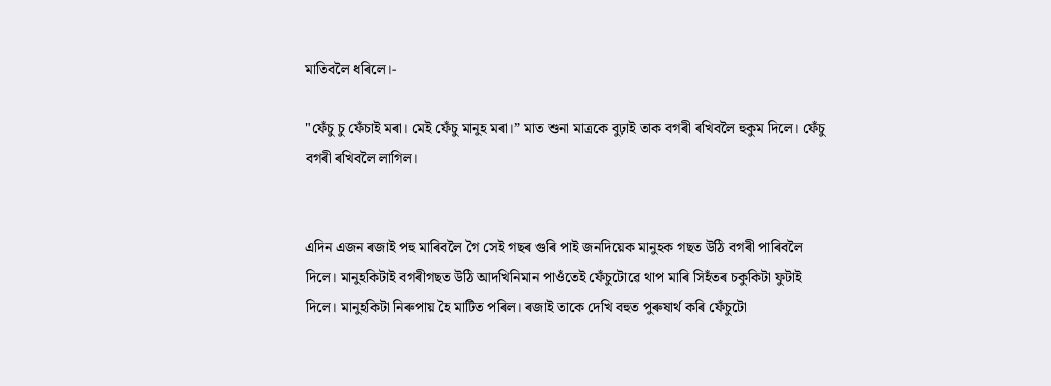মাতিবলৈ ধৰিলে।-

"ফেঁচু চু ফেঁচাই মৰা। মেই ফেঁচু মানুহ মৰা।” মাত শুনা মাত্রকে বুঢ়াই তাক বগৰী ৰখিবলৈ হুকুম দিলে। ফেঁচু বগৰী ৰখিবলৈ লাগিল।


এদিন এজন ৰজাই পহু মাৰিবলৈ গৈ সেই গছৰ গুৰি পাই জনদিয়েক মানুহক গছত উঠি বগৰী পাৰিবলৈ দিলে। মানুহকিটাই বগৰীগছত উঠি আদখিনিমান পাওঁতেই ফেঁচুটোৱে থাপ মাৰি সিহঁতৰ চকুকিটা ফুটাই দিলে। মানুহকিটা নিৰুপায় হৈ মাটিত পৰিল। ৰজাই তাকে দেখি বহুত পুৰুষাৰ্থ কৰি ফেঁচুটো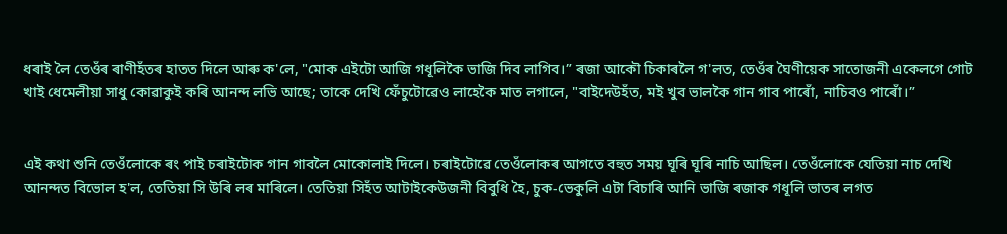ধৰাই লৈ তেওঁৰ ৰাণীহঁতৰ হাতত দিলে আৰু ক'লে, "মোক এইটো আজি গধূলিকৈ ভাজি দিব লাগিব।” ৰজা আকৌ চিকাৰলৈ গ'লত, তেওঁৰ ঘৈণীয়েক সাতোজনী একেলগে গোট খাই ধেমেলীয়া সাধু কোৱাকুই কৰি আনন্দ লভি আছে; তাকে দেখি ফেঁচুটোৱেও লাহেকৈ মাত লগালে, "বাইদেউহঁত, মই খুব ভালকৈ গান গাব পাৰোঁ, নাচিবও পাৰোঁ।”


এই কথা শুনি তেওঁলোকে ৰং পাই চৰাইটোক গান গাবলৈ মোকোলাই দিলে। চৰাইটোৱে তেওঁলোকৰ আগতে বহুত সময় ঘূৰি ঘূৰি নাচি আছিল। তেওঁলোকে যেতিয়া নাচ দেখি আনন্দত বিভোল হ'ল, তেতিয়া সি উৰি লৰ মাৰিলে। তেতিয়া সিহঁত আটাইকেউজনী বিবুধি হৈ, চুক-ভেকুলি এটা বিচাৰি আনি ভাজি ৰজাক গধূলি ভাতৰ লগত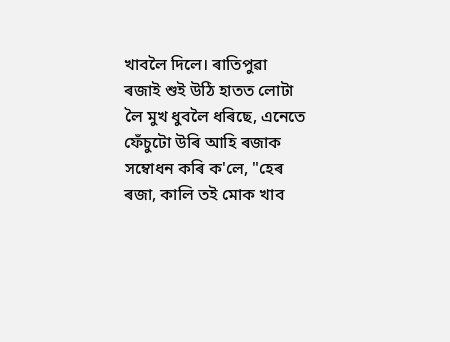খাবলৈ দিলে। ৰাতিপুৱা ৰজাই শুই উঠি হাতত লোটা লৈ মুখ ধুবলৈ ধৰিছে, এনেতে ফেঁচুটো উৰি আহি ৰজাক সম্বোধন কৰি ক'লে, "হেৰ ৰজা, কালি তই মোক খাব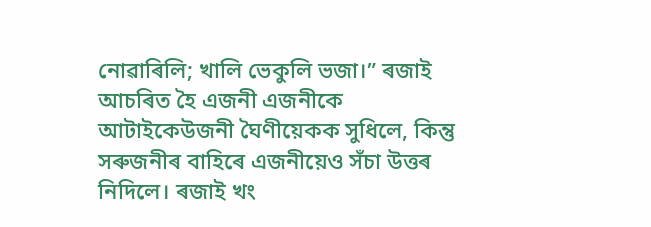নোৱাৰিলি; খালি ভেকুলি ভজা।” ৰজাই আচৰিত হৈ এজনী এজনীকে আটাইকেউজনী ঘৈণীয়েকক সুধিলে, কিন্তু সৰুজনীৰ বাহিৰে এজনীয়েও সঁচা উত্তৰ নিদিলে। ৰজাই খং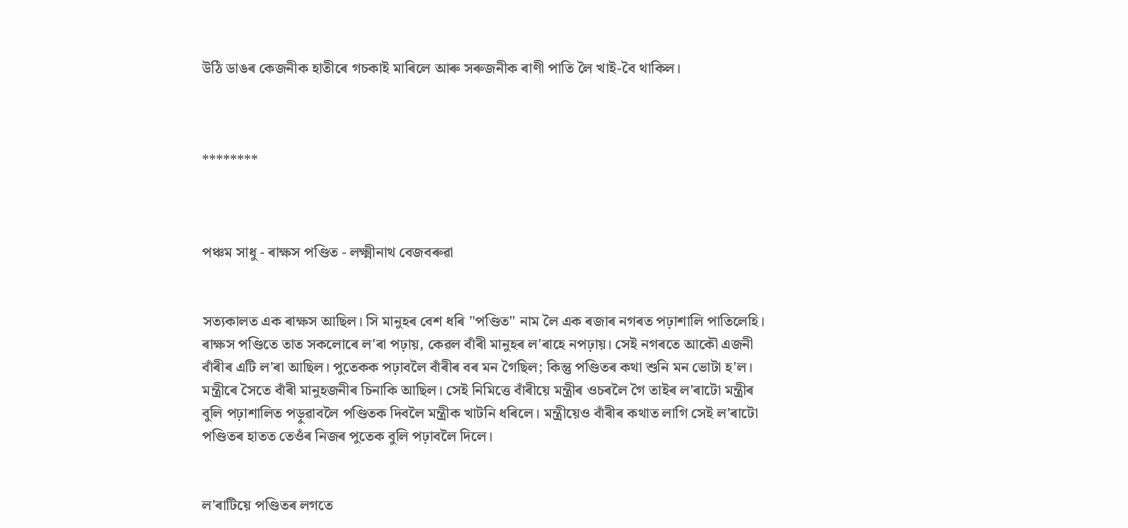উঠি ডাঙৰ কেজনীক হাতীৰে গচকাই মাৰিলে আৰু সৰুজনীক ৰাণী পাতি লৈ খাই-বৈ থাকিল।



********



পঞ্চম সাধু - ৰাক্ষস পণ্ডিত - লক্ষ্মীনাথ বেজবৰুৱা


সত্যকালত এক ৰাক্ষস আছিল। সি মানুহৰ বেশ ধৰি "পণ্ডিত" নাম লৈ এক ৰজাৰ নগৰত পঢ়াশালি পাতিলেহি। ৰাক্ষস পণ্ডিতে তাত সকলোৰে ল'ৰা পঢ়ায়, কেৱল বাঁৰী মানুহৰ ল'ৰাহে নপঢ়ায়। সেই নগৰতে আকৌ এজনী বাঁৰীৰ এটি ল'ৰা আছিল। পুতেকক পঢ়াবলৈ বাঁৰীৰ বৰ মন গৈছিল; কিন্তু পণ্ডিতৰ কথা শুনি মন ভোটা হ'ল। মন্ত্ৰীৰে সৈতে বাঁৰী মানুহজনীৰ চিনাকি আছিল। সেই নিমিত্তে বাঁৰীয়ে মন্ত্ৰীৰ ওচৰলৈ গৈ তাইৰ ল'ৰাটো মন্ত্ৰীৰ বুলি পঢ়াশালিত পড়ুৱাবলৈ পণ্ডিতক দিবলৈ মন্ত্রীক খাটনি ধৰিলে। মন্ত্ৰীয়েও বাঁৰীৰ কথাত লাগি সেই ল'ৰাটো পণ্ডিতৰ হাতত তেওঁৰ নিজৰ পুতেক বুলি পঢ়াবলৈ দিলে।


ল'ৰাটিয়ে পণ্ডিতৰ লগতে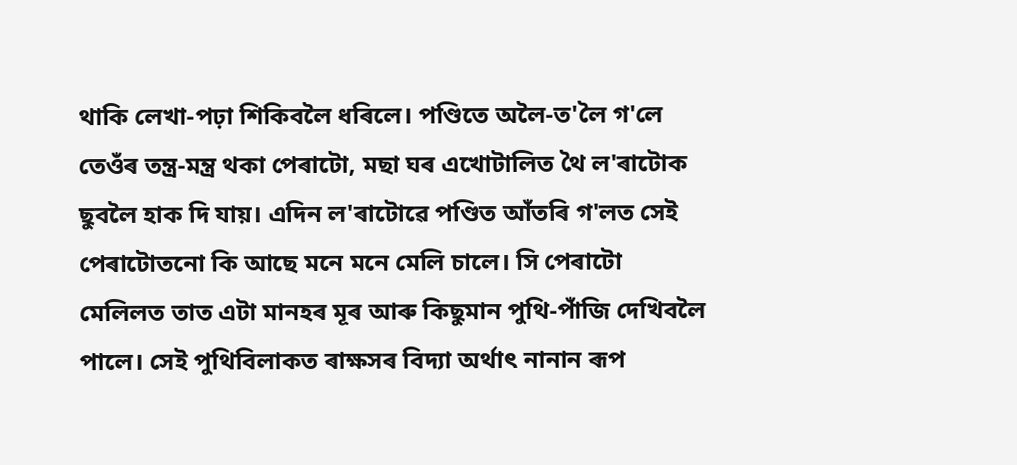থাকি লেখা-পঢ়া শিকিবলৈ ধৰিলে। পণ্ডিতে অলৈ-ত'লৈ গ'লে তেওঁৰ তন্ত্র-মন্ত্ৰ থকা পেৰাটো, মছা ঘৰ এখোটালিত থৈ ল'ৰাটোক ছুবলৈ হাক দি যায়। এদিন ল'ৰাটোৱে পণ্ডিত আঁতৰি গ'লত সেই পেৰাটোতনো কি আছে মনে মনে মেলি চালে। সি পেৰাটো মেলিলত তাত এটা মানহৰ মূৰ আৰু কিছুমান পুথি-পাঁজি দেখিবলৈ পালে। সেই পুথিবিলাকত ৰাক্ষসৰ বিদ্যা অর্থাৎ নানান ৰূপ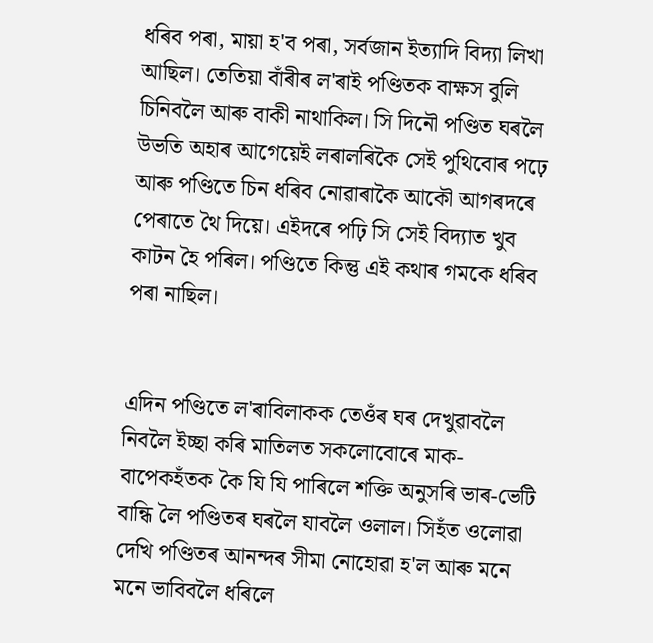ধৰিব পৰা, মায়া হ'ব পৰা, সৰ্বজান ইত্যাদি বিদ্যা লিখা আছিল। তেতিয়া বাঁৰীৰ ল'ৰাই পণ্ডিতক বাক্ষস বুলি চিনিবলৈ আৰু বাকী নাথাকিল। সি দিনৌ পণ্ডিত ঘৰলৈ উভতি অহাৰ আগেয়েই লৰালৰিকৈ সেই পুথিবোৰ পঢ়ে আৰু পণ্ডিতে চিন ধৰিব নোৱাৰাকৈ আকৌ আগৰদৰে পেৰাতে থৈ দিয়ে। এইদৰে পঢ়ি সি সেই বিদ্যাত খুব কাটন হৈ পৰিল। পণ্ডিতে কিন্তু এই কথাৰ গমকে ধৰিব পৰা নাছিল।


এদিন পণ্ডিতে ল'ৰাবিলাকক তেওঁৰ ঘৰ দেখুৱাবলৈ নিবলৈ ইচ্ছা কৰি মাতিলত সকলোবোৰে মাক-বাপেকহঁতক কৈ যি যি পাৰিলে শক্তি অনুসৰি ভাৰ-ভেটি বান্ধি লৈ পণ্ডিতৰ ঘৰলৈ যাবলৈ ওলাল। সিহঁত ওলোৱা দেখি পণ্ডিতৰ আনন্দৰ সীমা নোহোৱা হ'ল আৰু মনে মনে ভাবিবলৈ ধৰিলে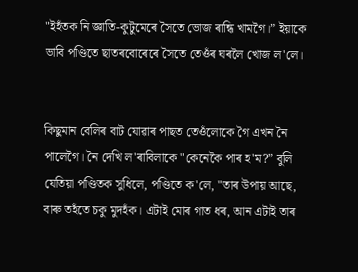"ইহঁতক নি জ্ঞাতি-কুটুমেৰে সৈতে ভোজ ৰান্ধি খামগৈ।” ইয়াকে ভাবি পণ্ডিতে ছাতৰবোৰেৰে সৈতে তেওঁৰ ঘৰলৈ খোজ ল'লে।


কিছুমান বেলিৰ বাট যোৱাৰ পাছত তেওঁলোকে গৈ এখন নৈ পালেগৈ। নৈ দেখি ল'ৰাবিলাকে "কেনেকৈ পাৰ হ'ম?” বুলি যেতিয়া পণ্ডিতক সুধিলে, পণ্ডিতে ক'লে, "তাৰ উপায় আছে, বাৰু তহঁতে চকু মুদহঁক। এটাই মোৰ গাত ধৰ, আন এটাই তাৰ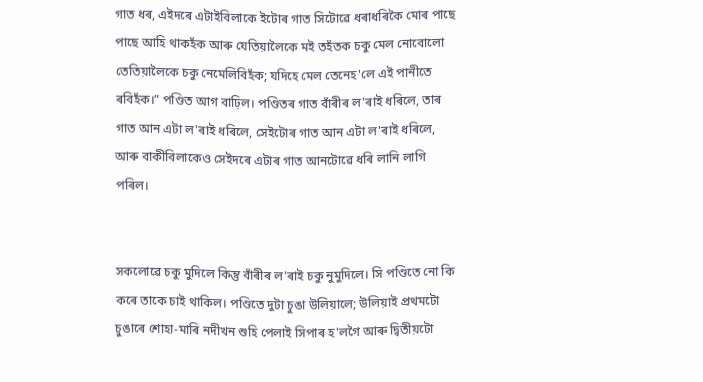গাত ধৰ, এইদৰে এটাইবিলাকে ইটোৰ গাত সিটোৱে ধৰাধৰিকৈ মোৰ পাছে পাছে আহি থাকহঁক আৰু যেতিয়ালৈকে মই তহঁতক চকু মেল নোবোলো তেতিয়ালৈকে চকু নেমেলিবিহঁক; যদিহে মেল তেনেহ'লে এই পানীতে ৰবিহঁক।” পণ্ডিত আগ বাঢ়িল। পণ্ডিতৰ গাত বাঁৰীৰ ল'ৰাই ধৰিলে, তাৰ গাত আন এটা ল'ৰাই ধৰিলে, সেইটোৰ গাত আন এটা ল'ৰাই ধৰিলে, আৰু বাকীবিলাকেও সেইদৰে এটাৰ গাত আনটোৱে ধৰি লানি লাগি পৰিল।


সকলোৱে চকু মুদিলে কিন্তু বাঁৰীৰ ল'ৰাই চকু নুমুদিলে। সি পণ্ডিতে নো কি কৰে তাকে চাই থাকিল। পণ্ডিতে দুটা চুঙা উলিয়ালে; উলিয়াই প্ৰথমটো চুঙাৰে শোহা-মাৰি নদীখন শুহি পেলাই সিপাৰ হ'লগৈ আৰু দ্বিতীয়টো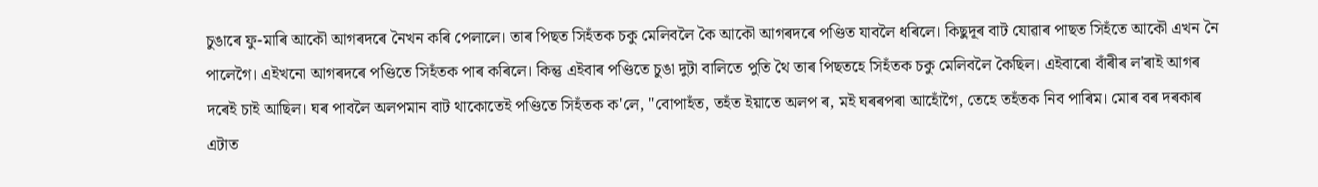চুঙাৰে ফু-মাৰি আকৌ আগৰদৰে নৈখন কৰি পেলালে। তাৰ পিছত সিহঁতক চকু মেলিবলৈ কৈ আকৌ আগৰদৰে পণ্ডিত যাবলৈ ধৰিলে। কিছুদূৰ বাট যোৱাৰ পাছত সিহঁতে আকৌ এখন নৈ পালেগৈ। এইখনো আগৰদৰে পণ্ডিতে সিহঁতক পাৰ কৰিলে। কিন্তু এইবাৰ পণ্ডিতে চুঙা দুটা বালিতে পুতি থৈ তাৰ পিছতহে সিহঁতক চকু মেলিবলৈ কৈছিল। এইবাৰো বাঁৰীৰ ল'ৰাই আগৰ দৰেই চাই আছিল। ঘৰ পাবলৈ অলপমান বাট থাকোতেই পণ্ডিতে সিহঁতক ক'লে, "বোপাহঁত, তহঁত ইয়াতে অলপ ৰ, মই ঘৰৰপৰা আহোঁগৈ, তেহে তহঁতক নিব পাৰিম। মোৰ বৰ দৰকাৰ এটাত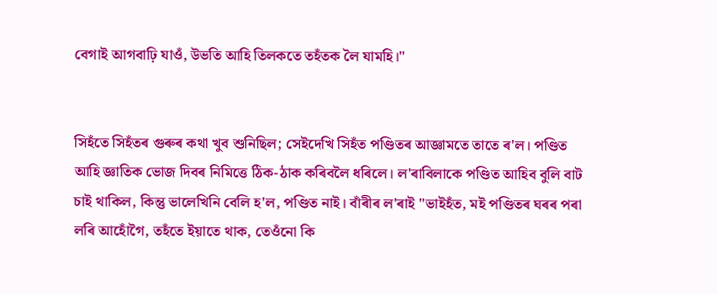বেগাই আগবাঢ়ি যাওঁ, উভতি আহি তিলকতে তহঁতক লৈ যামহি।"


সিহঁতে সিহঁতৰ গুৰুৰ কথা খুব শুনিছিল; সেইদেখি সিহঁত পণ্ডিতৰ আজ্ঞামতে তাতে ৰ'ল। পণ্ডিত আহি জ্ঞাতিক ভোজ দিবৰ নিমিত্তে ঠিক-ঠাক কৰিবলৈ ধৰিলে। ল'ৰাবিলাকে পণ্ডিত আহিব বুলি বাট চাই থাকিল, কিন্তু ভালেখিনি বেলি হ'ল, পণ্ডিত নাই। বাঁৰীৰ ল'ৰাই "ভাইহঁত, মই পণ্ডিতৰ ঘৰৰ পৰা লৰি আহোঁগৈ, তহঁতে ইয়াতে থাক, তেওঁনো কি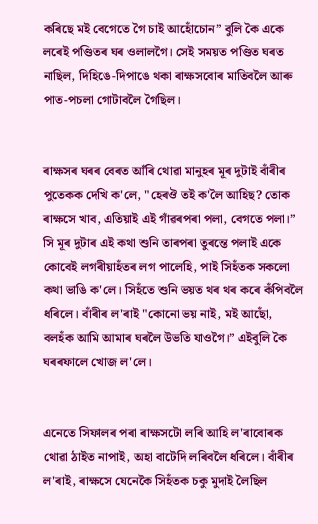কৰিছে মই বেগেতে গৈ চাই আহোঁচোন” বুলি কৈ একে লৰেই পণ্ডিতৰ ঘৰ ওলালগৈ। সেই সময়ত পণ্ডিত ঘৰত নাছিল, দিহিঙে-দিপাঙে থকা ৰাক্ষসবোৰ মাতিবলৈ আৰু পাত-পচলা গোটাবলৈ গৈছিল।


ৰাক্ষসৰ ঘৰৰ বেৰত আঁৰি থোৱা মানুহৰ মূৰ দুটাই বাঁৰীৰ পুতেকক দেখি ক'লে, "হেৰঔ তই ক'লৈ আহিছ? তোক ৰাক্ষসে খাব, এতিয়াই এই গাঁৱৰপৰা পলা, বেগতে পলা।” সি মূৰ দুটাৰ এই কথা শুনি তাৰপৰা তুৰন্তে পলাই একে কোবেই লগৰীয়াহঁতৰ লগ পালেহি, পাই সিহঁতক সকলো কথা ভাঙি ক'লে। সিহঁতে শুনি ভয়ত থৰ থৰ কৰে কঁপিবলৈ ধৰিলে। বাঁৰীৰ ল'ৰাই "কোনো ভয় নাই, মই আছোঁ, বলহঁক আমি আমাৰ ঘৰলৈ উভতি যাওগৈ।” এইবুলি কৈ ঘৰৰফালে খোজ ল'লে।


এনেতে সিফালৰ পৰা ৰাক্ষসটো লৰি আহি ল'ৰাবোৰক থোৱা ঠাইত নাপাই, অহা বাটেদি লৰিবলৈ ধৰিলে। বাঁৰীৰ ল'ৰাই, ৰাক্ষসে যেনেকৈ সিহঁতক চকু মুদাই লৈছিল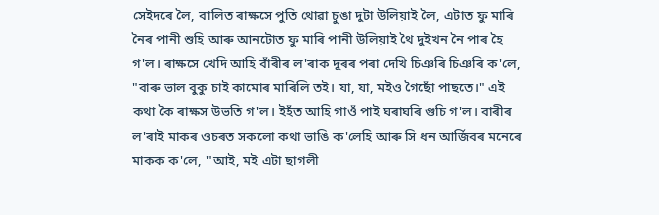সেইদৰে লৈ, বালিত ৰাক্ষসে পুতি থোৱা চুঙা দুটা উলিয়াই লৈ, এটাত ফু মাৰি নৈৰ পানী শুহি আৰু আনটোত ফু মাৰি পানী উলিয়াই থৈ দুইখন নৈ পাৰ হৈ গ'ল। ৰাক্ষসে খেদি আহি বাঁৰীৰ ল'ৰাক দূৰৰ পৰা দেখি চিঞৰি চিঞৰি ক'লে, "বাৰু ভাল বুকু চাই কামোৰ মাৰিলি তই। যা, যা, মইও গৈছোঁ পাছতে।" এই কথা কৈ ৰাক্ষস উভতি গ'ল। ইহঁত আহি গাওঁ পাই ঘৰাঘৰি গুচি গ'ল। বাৰীৰ ল'ৰাই মাকৰ ওচৰত সকলো কথা ভাঙি ক'লেহি আৰু সি ধন আৰ্জিবৰ মনেৰে মাকক ক'লে, "আই, মই এটা ছাগলী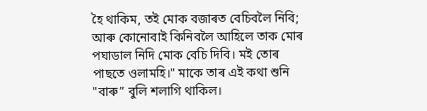হৈ থাকিম, তই মোক বজাৰত বেচিবলৈ নিবি; আৰু কোনোবাই কিনিবলৈ আহিলে তাক মোৰ পঘাডাল নিদি মোক বেচি দিবি। মই তোৰ পাছতে ওলামহি।" মাকে তাৰ এই কথা শুনি "বাৰু” বুলি শলাগি থাকিল।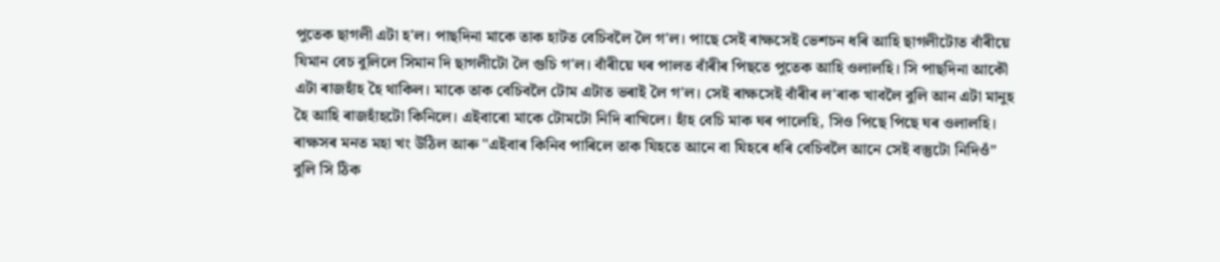পুতেক ছাগলী এটা হ'ল। পাছদিনা মাকে তাক হাটত বেচিবলৈ লৈ গ'ল। পাছে সেই ৰাক্ষসেই ভেশচন ধৰি আহি ছাগলীটোত বাঁৰীয়ে যিমান বেচ বুলিলে সিমান দি ছাগলীটো লৈ গুচি গ'ল। বাঁৰীয়ে ঘৰ পালত বাঁৰীৰ পিছতে পুতেক আহি ওলালহি। সি পাছদিনা আকৌ এটা ৰাজহাঁহ হৈ থাকিল। মাকে তাক বেচিবলৈ টোম এটাত ভৰাই লৈ গ'ল। সেই ৰাক্ষসেই বাঁৰীৰ ল'ৰাক খাবলৈ বুলি আন এটা মানুহ হৈ আহি ৰাজহাঁহটো কিনিলে। এইবাৰো মাকে টোমটো নিদি ৰাখিলে। হাঁহ বেচি মাক ঘৰ পালেহি, সিও পিছে পিছে ঘৰ ওলালহি। ৰাক্ষসৰ মনত মহা খং উঠিল আৰু "এইবাৰ কিনিব পাৰিলে তাক যিহতে আনে বা যিহৰে ধৰি বেচিবলৈ আনে সেই বস্তুটো নিদিওঁ” বুলি সি ঠিক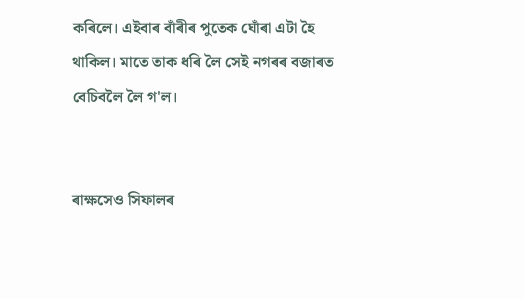কৰিলে। এইবাৰ বাঁৰীৰ পুতেক ঘোঁৰা এটা হৈ থাকিল। মাতে তাক ধৰি লৈ সেই নগৰৰ বজাৰত বেচিবলৈ লৈ গ'ল।


ৰাক্ষসেও সিফালৰ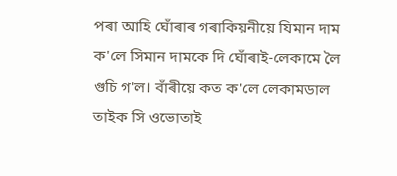পৰা আহি ঘোঁৰাৰ গৰাকিয়নীয়ে যিমান দাম ক'লে সিমান দামকে দি ঘোঁৰাই-লেকামে লৈ গুচি গ'ল। বাঁৰীয়ে কত ক'লে লেকামডাল তাইক সি ওভোতাই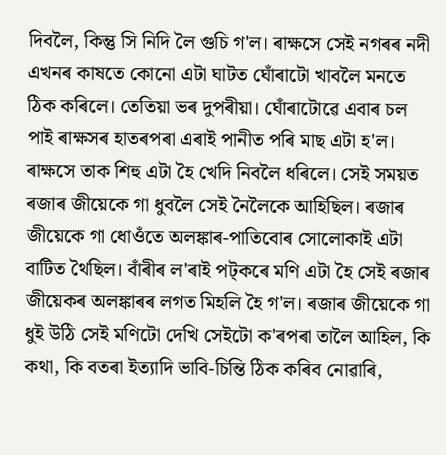দিবলৈ, কিন্তু সি নিদি লৈ গুচি গ'ল। ৰাক্ষসে সেই নগৰৰ নদী এখনৰ কাষতে কোনো এটা ঘাটত ঘোঁৰাটো খাবলৈ মনতে ঠিক কৰিলে। তেতিয়া ভৰ দুপৰীয়া। ঘোঁৰাটোৱে এবাৰ চল পাই ৰাক্ষসৰ হাতৰপৰা এৰাই পানীত পৰি মাছ এটা হ'ল। ৰাক্ষসে তাক শিহু এটা হৈ খেদি নিবলৈ ধৰিলে। সেই সময়ত ৰজাৰ জীয়েকে গা ধুবলৈ সেই নৈলৈকে আহিছিল। ৰজাৰ জীয়েকে গা ধোওঁতে অলঙ্কাৰ-পাতিবোৰ সোলোকাই এটা বাটিত থৈছিল। বাঁৰীৰ ল'ৰাই পট্‌কৰে মণি এটা হৈ সেই ৰজাৰ জীয়েকৰ অলঙ্কাৰৰ লগত মিহলি হৈ গ'ল। ৰজাৰ জীয়েকে গা ধুই উঠি সেই মণিটো দেখি সেইটো ক'ৰপৰা তালৈ আহিল, কি কথা, কি বতৰা ইত্যাদি ভাবি-চিন্তি ঠিক কৰিব নোৱাৰি,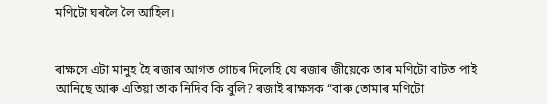মণিটো ঘৰলৈ লৈ আহিল।


ৰাক্ষসে এটা মানুহ হৈ ৰজাৰ আগত গোচৰ দিলেহি যে ৰজাৰ জীয়েকে তাৰ মণিটো বাটত পাই আনিছে আৰু এতিয়া তাক নিদিব কি বুলি? ৰজাই ৰাক্ষসক “বাৰু তোমাৰ মণিটো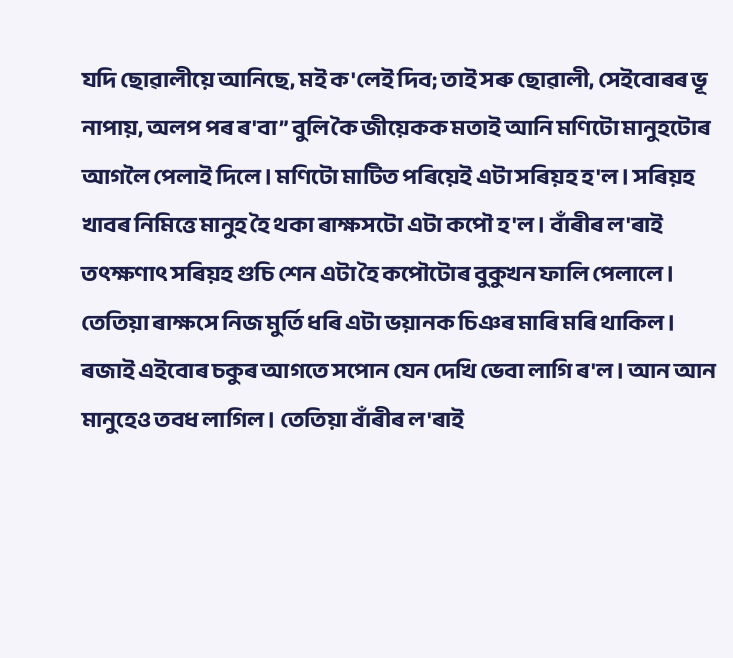যদি ছোৱালীয়ে আনিছে, মই ক'লেই দিব; তাই সৰু ছোৱালী, সেইবোৰৰ ভূ নাপায়, অলপ পৰ ৰ'বা” বুলি কৈ জীয়েকক মতাই আনি মণিটো মানুহটোৰ আগলৈ পেলাই দিলে। মণিটো মাটিত পৰিয়েই এটা সৰিয়হ হ'ল। সৰিয়হ খাবৰ নিমিত্তে মানুহ হৈ থকা ৰাক্ষসটো এটা কপৌ হ'ল। বাঁৰীৰ ল'ৰাই তৎক্ষণাৎ সৰিয়হ গুচি শেন এটা হৈ কপৌটোৰ বুকুখন ফালি পেলালে। তেতিয়া ৰাক্ষসে নিজ মুর্তি ধৰি এটা ভয়ানক চিঞৰ মাৰি মৰি থাকিল। ৰজাই এইবোৰ চকুৰ আগতে সপোন যেন দেখি ভেবা লাগি ৰ'ল। আন আন মানুহেও তবধ লাগিল। তেতিয়া বাঁৰীৰ ল'ৰাই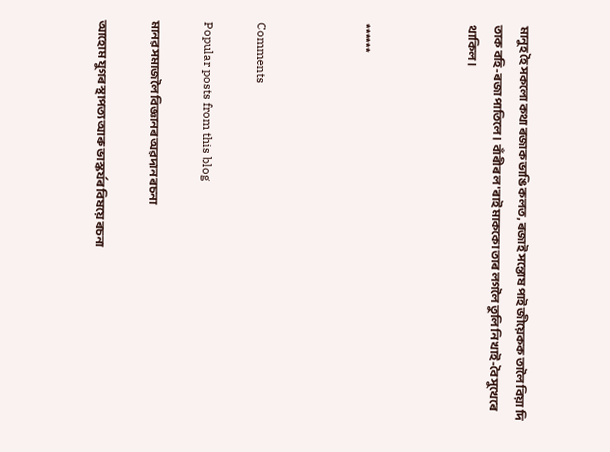মানুহ হৈ সকলো কথা ৰজাক ভাঙি কলত, ৰজাই সন্তোষ পাই জীয়েকক তালৈ বিয়া দি তাক বহি-ৰজা পাতিলে। বাঁৰীৰ ল'ৰাই মাককো তাৰ লগলৈ তুলি নি খাই-বৈ সুখেৰে থাকিল।



******



Comments

Popular posts from this blog

মানৱ সমাজলৈ বিজ্ঞানৰ অৱদান ৰচনা‌

আহোম যুগৰ স্থাপত্য আৰু ভাস্কর্যৰ বিষয়ে ৰচনা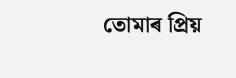তোমাৰ প্ৰিয়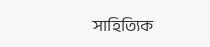সাহিত্যিক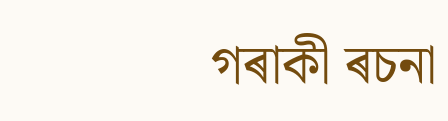গৰাকী ৰচনা